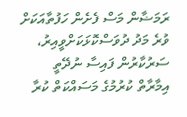ރަމަޟާން މަސް ފެށެން ހަފުތާއަކަށް ވުރެ މަދު ދުވަސްކޮޅަކަށްވީއިރު، ސަރުކާރުން ފައިސާ ނުދޭތީ އިމާރާތް ކުރުމުގެ މަސައްކަތް ކުރާ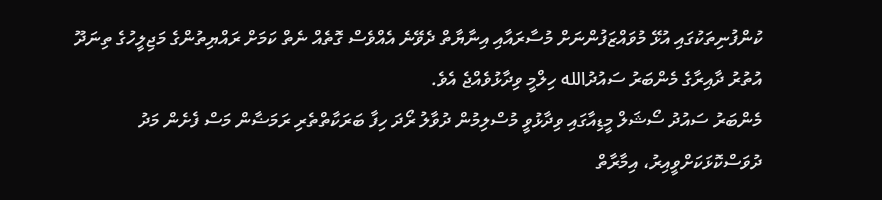ކުންފުނިތަކުގައި އުޅޭ މުވައްޒަފުންނަށް މުސާރައާއި އިނާޔާތް ދެވޭނެ އެއްވެސް ގޮތެއް ނެތް ކަމަށް ރައްޔިތުންގެ މަޖިލީހުގެ ތިނަދޫ އުތުރު ދާއިރާގެ މެންބަރު ސައުދުالله ހިލްމީ ވިދާޅުވެއްޖެ އެވެ.
މެންބަރު ސައުދު ސޯޝަލް މީޑިއާގައި ވިދާޅުވީ މުސްލިމުން ދުވާލު ރޯދަ ހިފާ ބަރަކާތްތެރި ރަމަޟާން މަސް ފެށެން މަދު ދުވަސްކޮޅަކަށްވީއިރު، އިމާރާތް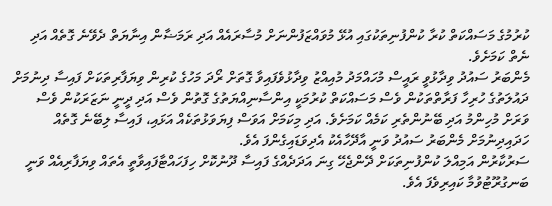ކުރުމުގެ މަސައްކަތް ކުރާ ކުންފުނިތަކުގައި އުޅޭ މުވައްޒަފުންނަށް މުސާރައެއް އަދި ރަމަޟާން އިނާޔަތް ދެވޭނެ ގޮތެއް އަދި ނެތް ކަމަށެވެ.
މެންބަރު ސައުދު ވިދާޅުވީ ރައީސް މުހައްމަދު މުއިއްޒު ވިދާޅުވެފައިވާ ގޮތަށް ރޯދަ މަހުގެ ކުރިން ވިޔަފާރިތަކަށް ފައިސާ ދިނުމަށް ދައުލަތުގެ ހުރިހާ ފަރާތްތަކުން ވެސް މަސައްކަތް ކުރުމަކީ އިންސާނިއްޔަތުގެ ގޮތުން ވެސް އަދި ދީނީ ނަޒަރަކުން ވެސް ވަރަށް މުހިންމު އަދި ބޭނުންތެރި ކަމެއް ކަމަށެވެ. އަދި މިކަމަށް އަވަސް ފިޔަވަޅުތަކެއް އަޅައި، ފައިސާ ލިބޭނެ ގޮތެއް ހަދައިދިނުމަށް މެންބަރު ސައުދު ވަނީ އާދޭހާއެކު އެދިވަޑައިގެންފަ އެވެ.
ސަރުކާރުން އަމިއްލަ ކުންފުނިތަކަށް ދޭންޖެހޭ ގިނަ އަދަދެއްގެ ފައިސާ ދޫނުކޮށް ހިފަހައްޓާފައިވާތީ އެތައް ވިޔަފާރިއެއް ވަނީ ބަނގުރޫޓުވުމާ ކައިރިވެފަ އެވެ.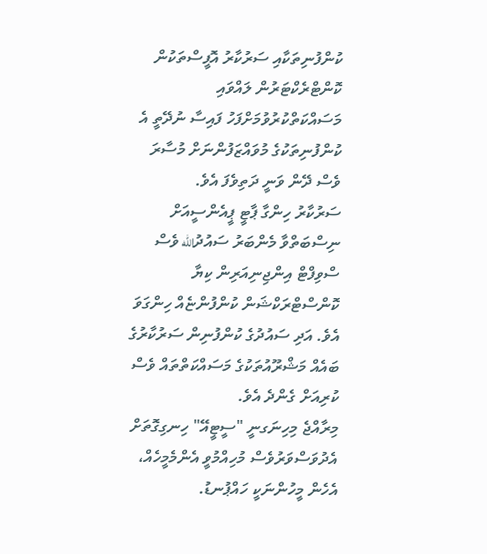ކުންފުނިތަކާއި ސަރުކާރު އޮފީސްތަކުން ކޮންޓްރެކްޓަރުން ލައްވައި މަސައްކަތްކުރުވުމަށްފަހު ފައިސާ ނުދޭތީ އެ ކުންފުނިތަކުގެ މުވައްޒަފުންނަށް މުސާރަ ވެސް ދޭން ވަނީ ދަތިވެފަ އެވެ.
ސަރުކާރު ހިންގާ ޕާޓީ ޕީއެންސީއަށް ނިސްބަތްވާ މެންބަރު ސައުދުالله ވެސް ސްވިފްޓް އިންޖިނިއަރިން ކިޔާ ކޮންސްޓްރަކްޝަން ކުންފުންޏެއް ހިންގަވަ އެވެ. އަދި ސައުދުގެ ކުންފުނިން ސަރުކާރުގެ ބައެއް މަޝްރޫއުތަކުގެ މަސައްކަތްތައް ވެސް ކުރިއަށް ގެންދެ އެވެ.
މިރާއްޖެ މިހިނަގނީ "ސީޓީއޭ" ހިނގިގޮތަށް އެދުވަސްވަރުވެސް މުހިއްމުވީ އެންމެމީހެއް، އެހެން މީހުންނަކީ ހައްޕުނޑު.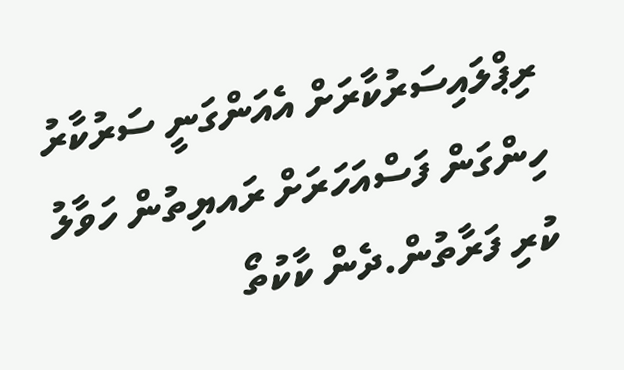ރިޕްލައިސަރުކާރަށް އެއަންގަނީ ސަރުކާރު ހިންގަން ފަސްއަހަރަށް ރައޔިތުން ހަވާލު ކުރި ފަރާތުން.ދެން ކާކުތޯ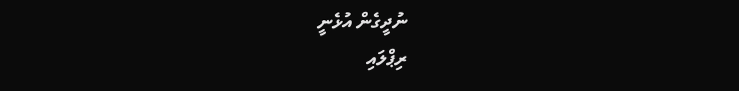ނުދީގެން އުޅެނީ
ރިޕްލައި